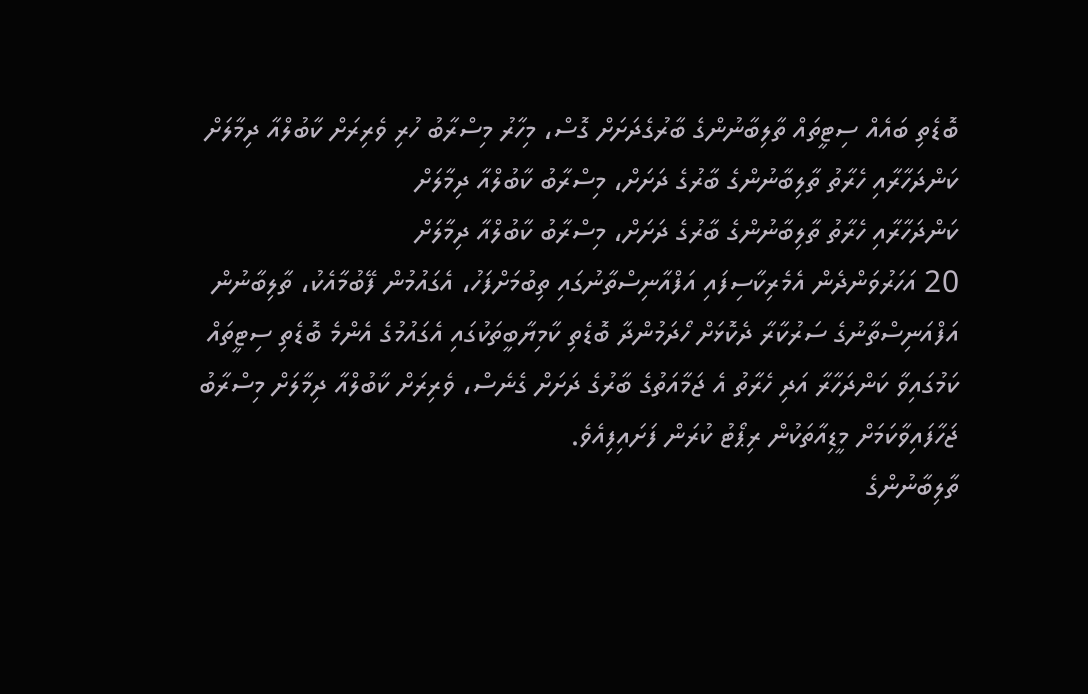ބޮޑެތި ބައެއް ސިޓީތައް ތާލިބާނުންގެ ބާރުގެދަށަށް ގޮސް، މިހާރު މިސްރާބު ހުރި ވެރިރަށް ކާބުލްއާ ދިމާލަށް
ކަންދަހާރާއި ހެރާތު ތާލިބާނުންގެ ބާރުގެ ދަށަށް، މިސްރާބު ކާބުލްއާ ދިމާލަށް
ކަންދަހާރާއި ހެރާތު ތާލިބާނުންގެ ބާރުގެ ދަށަށް، މިސްރާބު ކާބުލްއާ ދިމާލަށް
20 އަހަރުވަންދެން އެމެރިކާސިފައި އަފްއާނިސްތާނުގައި ތިބުމަށްފަހު، އެގައުމުން ފޭބުމާއެކު، ތާލިބާނުން އަފްއަނިސްތާނުގެ ސަރުކާރާ ދެކޮޅަށް ހޯދަމުންދާ ބޮޑެތި ކާމިޔާބީތަކުގައި އެގައުމުގެ އެންމެ ބޮޑެތި ސިޓީތައް ކަމުގައިވާ ކަންދަހާރާ އަދި ހެރާތު އެ ޖަމާއަތުގެ ބާރުގެ ދަށަށް ގެނެސް، ވެރިރަށް ކާބުލްއާ ދިމާލަށް މިސްރާބު ޖަހާފައިވާކަމަށް މީޑިއާތަކުން ރިޕޯޓު ކުރަން ފަށައިފިއެވެ.
ތާލިބާނުންގެ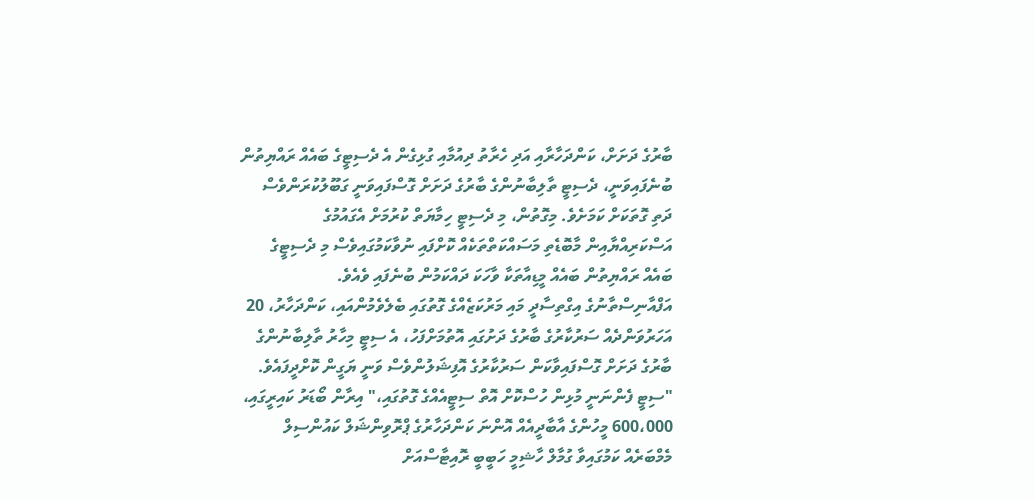ބާރުގެ ދަށަށް، ކަންދަހާރާއި އަދި ހެރާތު ދިއުމާއި ގުޅިގެން އެ ދެސިޓީގެ ބައެއް ރައްޔިތުން ބުނެފައިވަނީ، ދެސިޓީ ތާލިބާނުންގެ ބާރުގެ ދަށަށް ގޮސްފައިވަނީ ގަބޫލުކުރަންވެސް ދަތި ގޮތަކަށް ކަމަށެވެ. މިގޮތުން، މި ދެސިޓީ ހިމާޔަތް ކުރުމަށް އެގައުމުގެ އަސްކަރިއްޔާއިން މާބޮޑެތި މަސައްކަތްތަކެއް ކޮށްފައި ނުވާކަމުގައިވެސް މި ދެސިޓީގެ ބައެއް ރައްޔިތުން ބައެއް މީޑިއާތަކާ ވާހަކަ ދައްކަމުން ބުނެފައި ވެއެވެ.
އަފްއާނިސްތާނުގެ އިގްތިސާދީ މައި މަރުކަޒެއްގެ ގޮތުގައި ބެލެވެމުންއައި، ކަންދަހާރު، 20 އަހަރުވަންދެއް ސަރުކާރުގެ ބާރުގެ ދަށުގައި އޮތުމަށްފަހު، އެ ސިޓީ މިހާރު ތާލިބާނުންގެ ބާރުގެ ދަށަށް ގޮސްފައިވާކަން ސަރުކާރުގެ އޮފިޝަލުންވެސް ވަނީ ޔަގީން ކޮށްދީފައެވެ.
"ސިޓީ ފެންނަނީ މުޅިން ހުސްކޮށް އޮތް ސިޓީއެއްގެ ގޮތުގައި،" އިރާން ބޯޑަރު ކައިރީގައި، 600،000 މީހުންގެ އާބާދީއެއް އޮންނަ ކަންދަހާރުގެ ޕްރޮވިންޝަލް ކައުންސިލް މެމްބަރެއް ކަމުގައިވާ ގުމާލް ހާޝިމީ ހަބީބީ ރޮއިޓާސްއަށް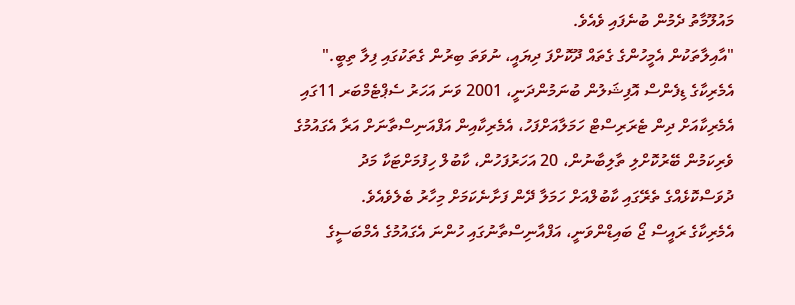މައުލޫމާތު ދެމުން ބުނެފައި ވެއެވެ.
"އާއިލާތަކުން އެމީހުންގެ ގެތައް ދޫކޮށްފަ ދިޔައީ، ނުވަތަ ބިރުން ގެތަކުގައި ފިލާ ތިބީ."
އެމެރިކާގެ ޑިފެންސް އޮފިޝަލުން ބުނަމުންދަނީ، 2001 ވަނަ އަހަރު ސެޕްޓެމްބަރ 11ގައި އެމެރިކާއަށް ދިން ޓެރަރިސްޓް ހަމަލާއަށްފަހު، އެމެރިކާއިން އަފްއަނިސްތާނަށް އަރާ އެގައުމުގެ ވެރިކަމުން ބޭރުކޮށްލި ތާލިބާނުން، 20 އަހަރުފަހުން، ކާބުލް ހިފުމަށްޓަކާ މަދު ދުވަސްކޮޅެއްގެ ތެރޭގައި ކާބުލްއަށް ހަމަލާ ދޭން ފަށާނެކަމަށް މިހާރު ބެލެވެއެވެ.
އެމެރިކާގެ ރައީސް ޖޯ ބައިޑްންވަނީ، އަފްއާނިސްތާނުގައި ހުންނަ އެގައުމުގެ އެމްބަސީގެ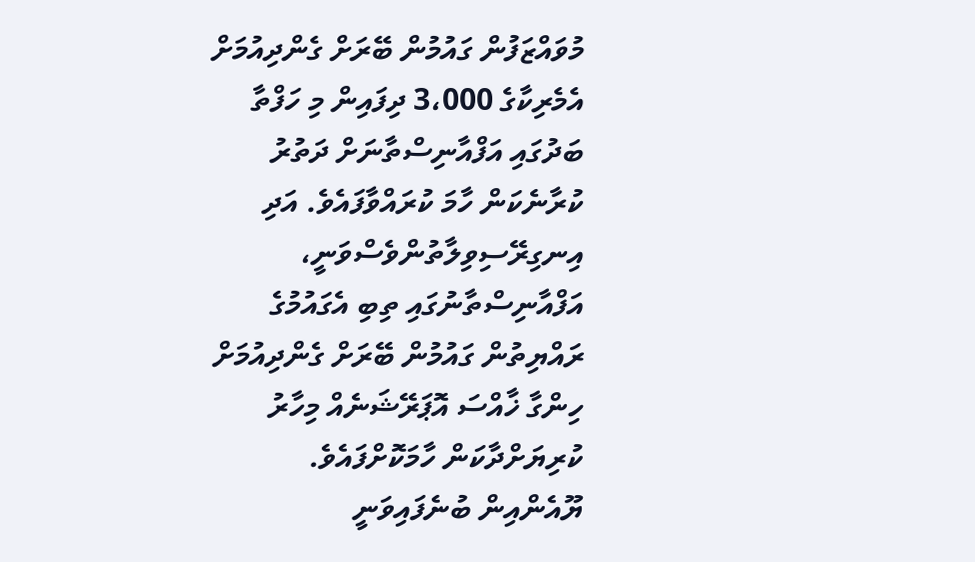މުވައްޒަފުން ގައުމުން ބޭރަށް ގެންދިއުމަށް އެމެރިކާގެ 3،000 ދިފައިން މި ހަފްތާ ބަދުގައި އަފްއާނިސްތާނަށް ދަތުރު ކުރާނެކަން ހާމަ ކުރައްވާފައެވެ. އަދި އިނގިރޭސިވިލާތުންވެސްވަނީ، އަފްއާނިސްތާނުގައި ތިބި އެގައުމުގެ ރައްޔިތުން ގައުމުން ބޭރަށް ގެންދިއުމަށް ހިންގާ ޚާއްސަ އޮޕަރޭޝަނެއް މިހާރު ކުރިޔަށްދާކަން ހާމަކޮށްފައެވެ.
ޔޫއެންއިން ބުނެފައިވަނީ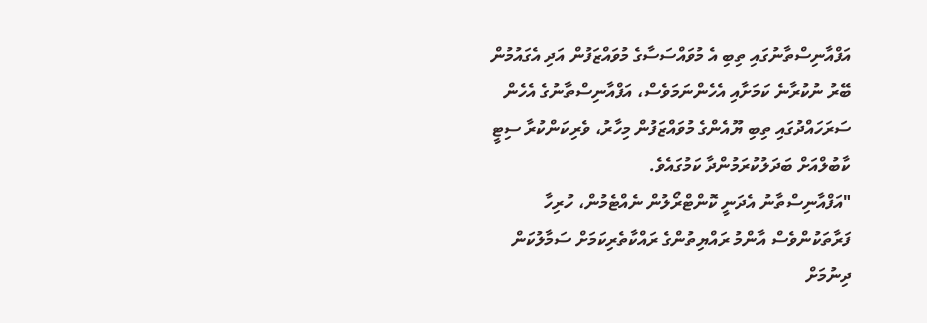އަފްއާނިސްތާނުގައި ތިބި އެ މުވައްސަސާގެ މުވައްޒަފުން އަދި އެގައުމުން ބޭރު ނުކުރާނެ ކަމަށާއި އެހެންނަމަވެސް، އަފްއާނިސްތާނުގެ އެހެން ސަރަހައްދުގައި ތިބި ޔޫއެންގެ މުވައްޒަފުން މިހާރު، ވެރިކަންކުރާ ސިޓީ ކާބުލްއަށް ބަދަލުކުރަމުންދާ ކަމުގައެވެ.
"އަފްއާނިސްތާނު އެދަނީ ކޮންޓްރޯލުން ނެއްޓެމުން، ހުރިހާ ފަރާތަކުންވެސް އާންމު ރައްޔިތުންގެ ރައްކާތެރިކަމަށް ސަމާލުކަން ދިނުމަށް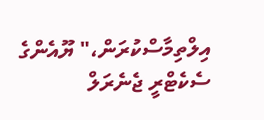އިލްތިމާސްކުރަން،" ޔޫއެންގެ ސެކެޓްރީ ޖެނެރަލް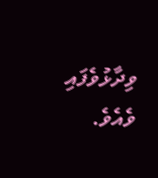ވިދާޅުވެފައި ވެއެވެ.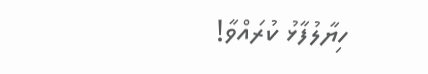ހިޔާލުފާޅު ކުރައްވާ!